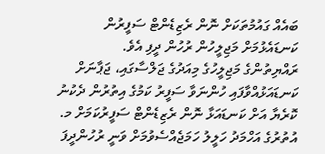ބައެއް ގައުމުތަކަށް ނޮން ރެޒިޑެންޓް ސަފީރުން ކަނޑައެޅުމަށް މަޖިލީހުން ރުހުން ދީފި އެވެ.
ރައްޔިތުންގެ މަޖިލީހުގެ މިއަދުގެ ޖަލްސާގައި، ޖަޕާނަށް ކަނޑައަޅުއްވާފައި ހުންނަވާ ސަފީރު ކަމުގެ އިތުރުން ދެކުނު ކޮރެޔާ އަށް ކަނޑައަޅާ ނޮން ރެޒިޑެންޓް ސަފީރުކަމަށް މ. އުތުރުގެ އަހްމަދު ހަލީލު ހަމަޖެއްސެވުމަށް ވަނީ ރުހުންދީފަ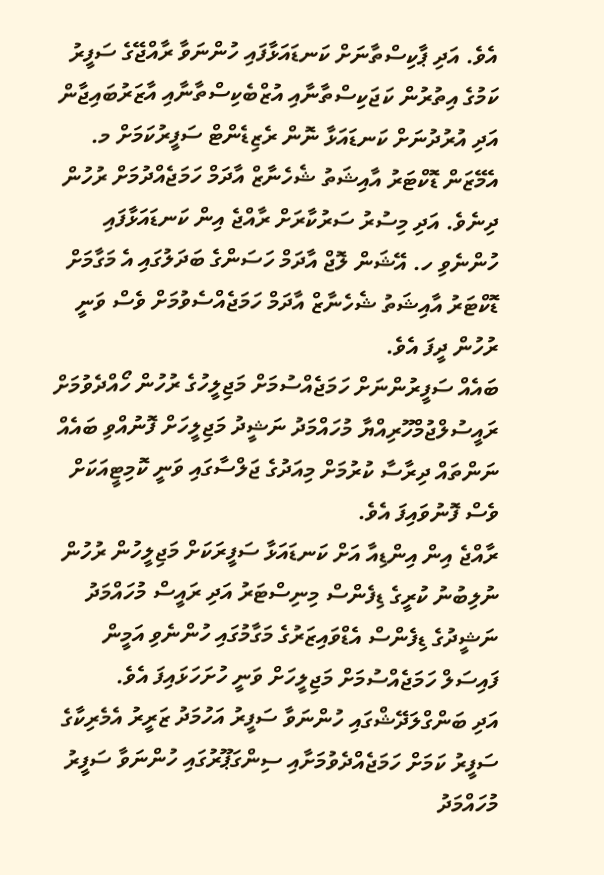އެވެ. އަދި ޕާކިސްތާނަށް ކަނޑައަޅާފައި ހުންނަވާ ރާއްޖޭގެ ސަފީރު ކަމުގެ އިތުރުން ކަޖަކިސްތާނާއި އުޒްބެކިސްތާނާއި އާޒަރުބައިޖާން އަދި އުރުދުނަށް ކަނޑައަޅާ ނޮން ރެޒިޑެންޓް ސަފީރުކަމަށް މ. އެމޭޒަން ޑޮކްޓަރު އާއިޝަތު ޝެހެނާޒް އާދަމް ހަމަޖެއްދުމަށް ރުހުން ދިނެވެ. އަދި މިސުރު ސަރުކާރަށް ރާއްޖެ އިން ކަނޑައަޅާފައި ހުންނެވި ހ. އޭޝަން ލޮޖް އާދަމް ހަސަންގެ ބަދަލުގައި އެ މަގާމަށް ޑޮކްޓަރު އާއިޝަތު ޝެހެނާޒް އާދަމް ހަމަޖެއްސެވުމަށް ވެސް ވަނީ ރުހުން ދީފަ އެވެ.
ބައެއް ސަފީރުންނަށް ހަމަޖެއްސުމަށް މަޖިލީހުގެ ރުހުން ހޯއްދެވުމަށް ރައީސުލްޖުމްހޫރިއްޔާ މުހައްމަދު ނަޝީދު މަޖިލީހަށް ފޮނުއްވި ބައެއް ނަންތައް ދިރާސާ ކުރުމަށް މިއަދުގެ ޖަލްސާގައި ވަނީ ކޮމިޓީއަކަށް ވެސް ފޮނުވައިފަ އެވެ.
ރާއްޖެ އިން އިންޑިއާ އަށް ކަނޑައަޅާ ސަފީރަކަށް މަޖިލީހުން ރުހުން ނުލިބުނު ކުރީގެ ޑިފެންސް މިނިސްޓަރު އަދި ރައީސް މުހައްމަދު ނަޝީދުގެ ޑިފެންސް އެޑްވައިޒަރުގެ މަގާމުގައި ހުންނެވި އަމީން ފައިސަލް ހަމަޖެއްސުމަށް މަޖިލީހަށް ވަނީ ހުށަހަޅައިފަ އެވެ.
އަދި ބަންގްލަދޭޝްގައި ހުންނަވާ ސަފީރު އަހުމަދު ޒަރީރު އެމެރިކާގެ ސަފީރު ކަމަށް ހަމަޖެއްދެވުމަށާއި ސިންގަޕޫރުގައި ހުންނަވާ ސަފީރު މުހައްމަދު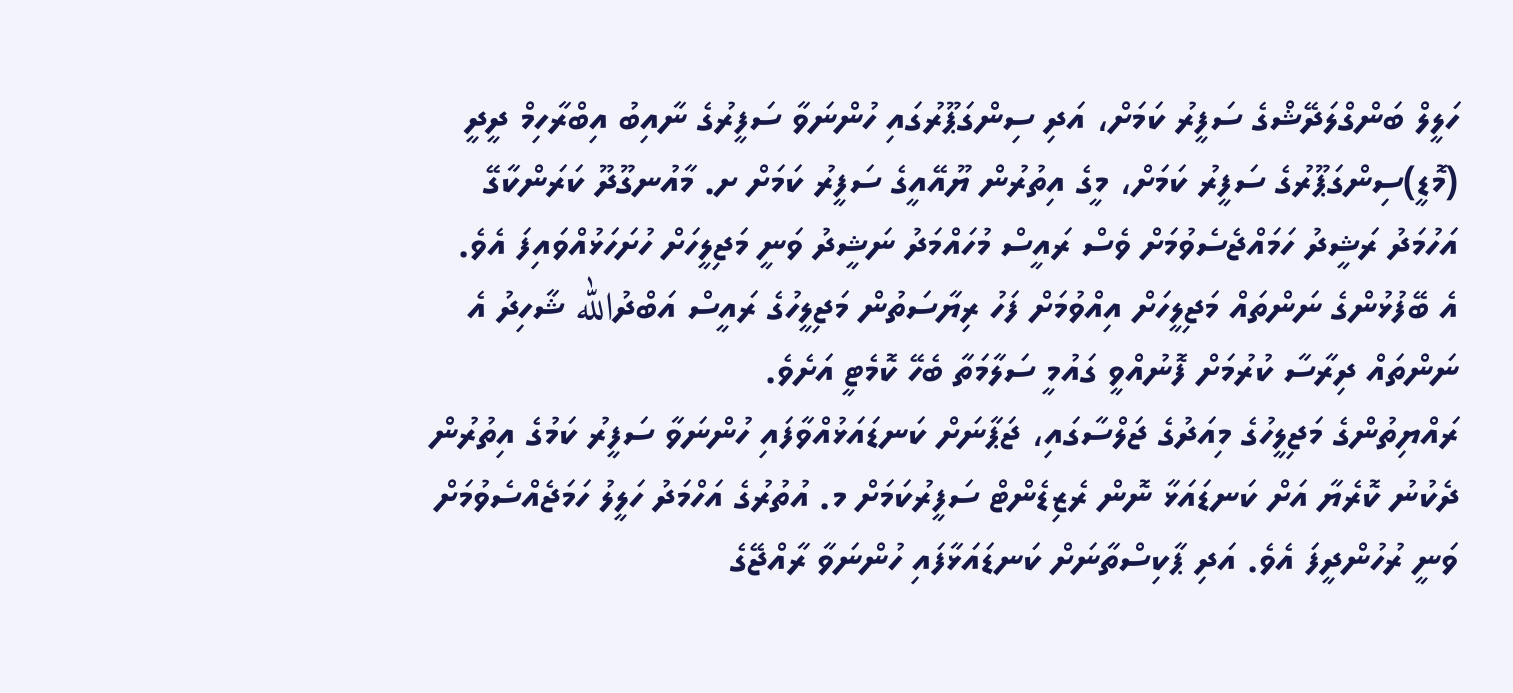ހަލީލް ބަންގްލަދޭޝްގެ ސަފީރު ކަމަށް، އަދި ސިންގަޕޫރުގައި ހުންނަވާ ސަފީރުގެ ނާއިބު އިބްރާހިމް ދީދީ (މޮޑީ)ސިންގަޕޫރުގެ ސަފީރު ކަމަށް، މީގެ އިތުރުން ޔޫއޭއީގެ ސަފީރު ކަމަށް ށ. މާއުނގޫދޫ ކަރަންކާގޭ އަހުމަދު ރަޝީދު ހަމައްޖެސެވުމަށް ވެސް ރައީސް މުހައްމަދު ނަޝީދު ވަނީ މަޖިލީހަށް ހުށަހަޅުއްވައިފަ އެވެ.
އެ ބޭފުޅުންގެ ނަންތައް މަޖިލީހަށް އިއްވުމަށް ފަހު ރިޔާސަތުން މަޖިލީހުގެ ރައީސް އަބްދުالله ޝާހިދު އެ ނަންތައް ދިރާސާ ކުރުމަށް ފޮނުއްވީ ގައުމީ ސަލާމަތާ ބެހޭ ކޮމެޓީ އަށެވެ.
ރައްޔިތުންގެ މަޖިލީހުގެ މިއަދުގެ ޖަލްސާގައި، ޖަޕާނަށް ކަނޑައަޅުއްވާފައި ހުންނަވާ ސަފީރު ކަމުގެ އިތުރުން ދެކުނު ކޮރެޔާ އަށް ކަނޑައަޅާ ނޮން ރެޒިޑެންޓް ސަފީރުކަމަށް މ. އުތުރުގެ އަހްމަދު ހަލީލު ހަމަޖެއްސެވުމަށް ވަނީ ރުހުންދީފަ އެވެ. އަދި ޕާކިސްތާނަށް ކަނޑައަޅާފައި ހުންނަވާ ރާއްޖޭގެ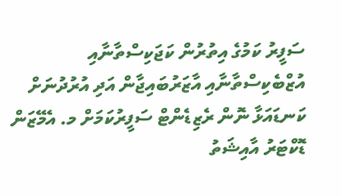ސަފީރު ކަމުގެ އިތުރުން ކަޖަކިސްތާނާއި އުޒްބެކިސްތާނާއި އާޒަރުބައިޖާން އަދި އުރުދުނަށް ކަނޑައަޅާ ނޮން ރެޒިޑެންޓް ސަފީރުކަމަށް މ. އެމޭޒަން ޑޮކްޓަރު އާއިޝަތު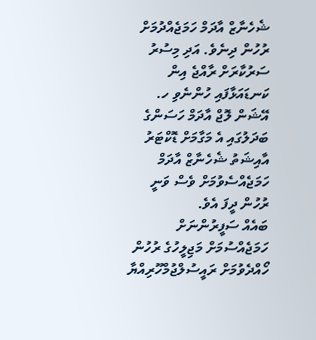ޝެހެނާޒް އާދަމް ހަމަޖެއްދުމަށް ރުހުން ދިނެވެ. އަދި މިސުރު ސަރުކާރަށް ރާއްޖެ އިން ކަނޑައަޅާފައި ހުންނެވި ހ. އޭޝަން ލޮޖް އާދަމް ހަސަންގެ ބަދަލުގައި އެ މަގާމަށް ޑޮކްޓަރު އާއިޝަތު ޝެހެނާޒް އާދަމް ހަމަޖެއްސެވުމަށް ވެސް ވަނީ ރުހުން ދީފަ އެވެ.
ބައެއް ސަފީރުންނަށް ހަމަޖެއްސުމަށް މަޖިލީހުގެ ރުހުން ހޯއްދެވުމަށް ރައީސުލްޖުމްހޫރިއްޔާ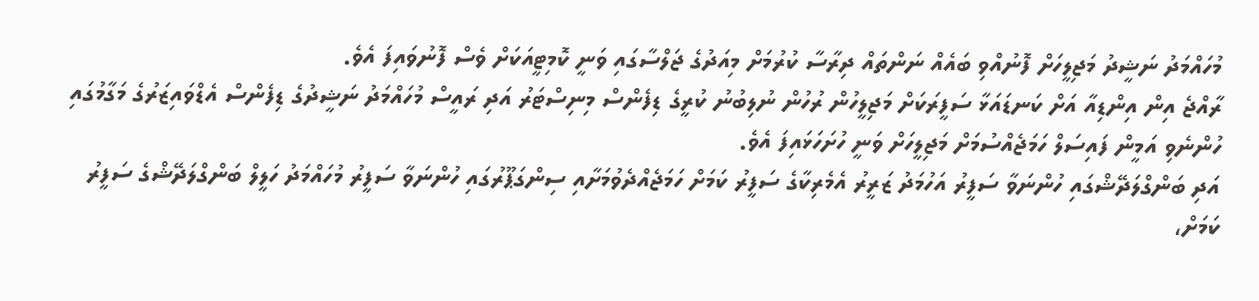މުހައްމަދު ނަޝީދު މަޖިލީހަށް ފޮނުއްވި ބައެއް ނަންތައް ދިރާސާ ކުރުމަށް މިއަދުގެ ޖަލްސާގައި ވަނީ ކޮމިޓީއަކަށް ވެސް ފޮނުވައިފަ އެވެ.
ރާއްޖެ އިން އިންޑިއާ އަށް ކަނޑައަޅާ ސަފީރަކަށް މަޖިލީހުން ރުހުން ނުލިބުނު ކުރީގެ ޑިފެންސް މިނިސްޓަރު އަދި ރައީސް މުހައްމަދު ނަޝީދުގެ ޑިފެންސް އެޑްވައިޒަރުގެ މަގާމުގައި ހުންނެވި އަމީން ފައިސަލް ހަމަޖެއްސުމަށް މަޖިލީހަށް ވަނީ ހުށަހަޅައިފަ އެވެ.
އަދި ބަންގްލަދޭޝްގައި ހުންނަވާ ސަފީރު އަހުމަދު ޒަރީރު އެމެރިކާގެ ސަފީރު ކަމަށް ހަމަޖެއްދެވުމަށާއި ސިންގަޕޫރުގައި ހުންނަވާ ސަފީރު މުހައްމަދު ހަލީލް ބަންގްލަދޭޝްގެ ސަފީރު ކަމަށް،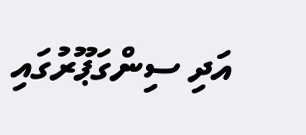އަދި ސިންގަޕޫރުގައި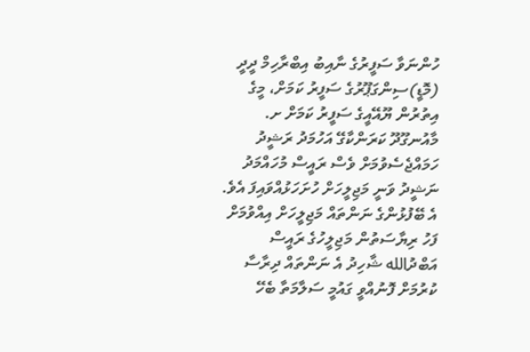ހުންނަވާ ސަފީރުގެ ނާއިބު އިބްރާހިމް ދީދީ (މޮޑީ)ސިންގަޕޫރުގެ ސަފީރު ކަމަށް، މީގެ އިތުރުން ޔޫއޭއީގެ ސަފީރު ކަމަށް ށ. މާއުނގޫދޫ ކަރަންކާގޭ އަހުމަދު ރަޝީދު ހަމައްޖެސެވުމަށް ވެސް ރައީސް މުހައްމަދު ނަޝީދު ވަނީ މަޖިލީހަށް ހުށަހަޅުއްވައިފަ އެވެ.
އެ ބޭފުޅުންގެ ނަންތައް މަޖިލީހަށް އިއްވުމަށް ފަހު ރިޔާސަތުން މަޖިލީހުގެ ރައީސް އަބްދުالله ޝާހިދު އެ ނަންތައް ދިރާސާ ކުރުމަށް ފޮނުއްވީ ގައުމީ ސަލާމަތާ ބެހޭ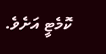ކޮމެޓީ އަށެވެ.